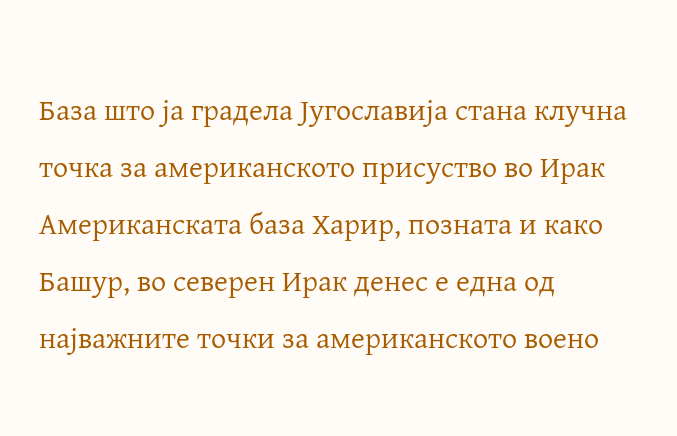База што ја градела Југославија стана клучна точка за американското присуство во Ирак
Американската база Харир, позната и како Башур, во северен Ирак денес е една од најважните точки за американското воено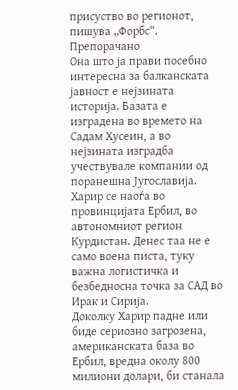присуство во регионот, пишува „Форбс“.
Препорачано
Она што ја прави посебно интересна за балканската јавност е нејзината историја. Базата е изградена во времето на Садам Хусеин, а во нејзината изградба учествувале компании од поранешна Југославија.
Харир се наоѓа во провинцијата Ербил, во автономниот регион Курдистан. Денес таа не е само воена писта, туку важна логистичка и безбедносна точка за САД во Ирак и Сирија.
Доколку Харир падне или биде сериозно загрозена, американската база во Ербил, вредна околу 800 милиони долари, би станала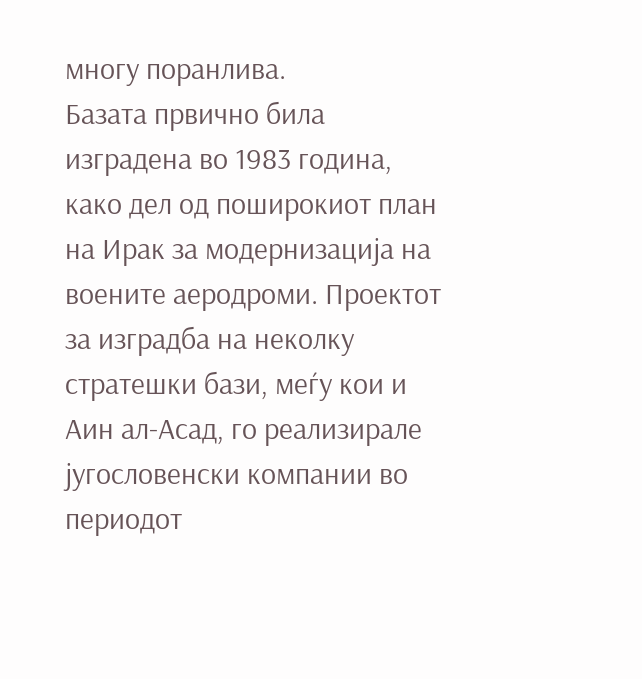многу поранлива.
Базата првично била изградена во 1983 година, како дел од поширокиот план на Ирак за модернизација на воените аеродроми. Проектот за изградба на неколку стратешки бази, меѓу кои и Аин ал-Асад, го реализирале југословенски компании во периодот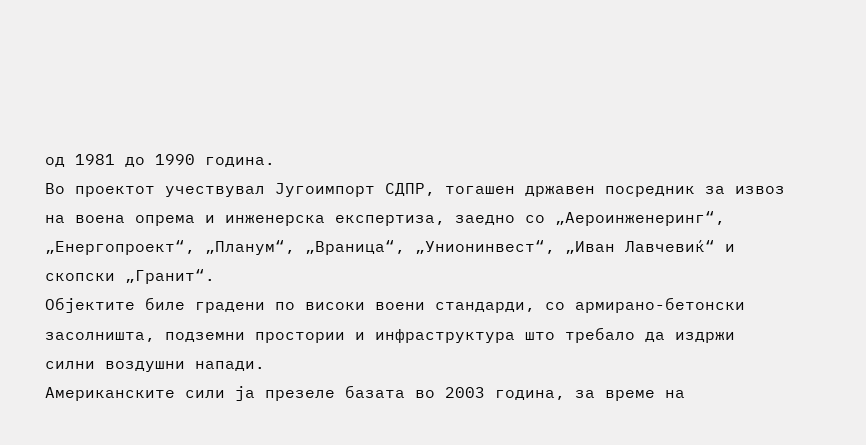од 1981 до 1990 година.
Во проектот учествувал Југоимпорт СДПР, тогашен државен посредник за извоз на воена опрема и инженерска експертиза, заедно со „Аероинженеринг“, „Енергопроект“, „Планум“, „Враница“, „Унионинвест“, „Иван Лавчевиќ“ и скопски „Гранит“.
Објектите биле градени по високи воени стандарди, со армирано-бетонски засолништа, подземни простории и инфраструктура што требало да издржи силни воздушни напади.
Американските сили ја презеле базата во 2003 година, за време на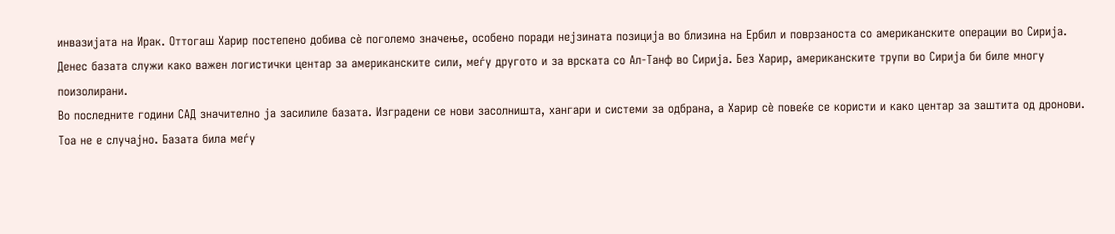инвазијата на Ирак. Оттогаш Харир постепено добива сè поголемо значење, особено поради нејзината позиција во близина на Ербил и поврзаноста со американските операции во Сирија.
Денес базата служи како важен логистички центар за американските сили, меѓу другото и за врската со Ал-Танф во Сирија. Без Харир, американските трупи во Сирија би биле многу поизолирани.
Во последните години САД значително ја засилиле базата. Изградени се нови засолништа, хангари и системи за одбрана, а Харир сè повеќе се користи и како центар за заштита од дронови.
Тоа не е случајно. Базата била меѓу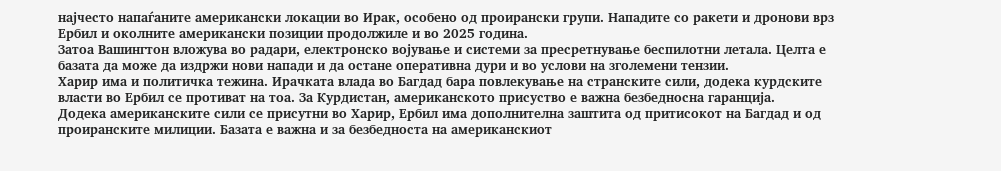најчесто напаѓаните американски локации во Ирак, особено од проирански групи. Нападите со ракети и дронови врз Ербил и околните американски позиции продолжиле и во 2025 година.
Затоа Вашингтон вложува во радари, електронско војување и системи за пресретнување беспилотни летала. Целта е базата да може да издржи нови напади и да остане оперативна дури и во услови на зголемени тензии.
Харир има и политичка тежина. Ирачката влада во Багдад бара повлекување на странските сили, додека курдските власти во Ербил се противат на тоа. За Курдистан, американското присуство е важна безбедносна гаранција.
Додека американските сили се присутни во Харир, Ербил има дополнителна заштита од притисокот на Багдад и од проиранските милиции. Базата е важна и за безбедноста на американскиот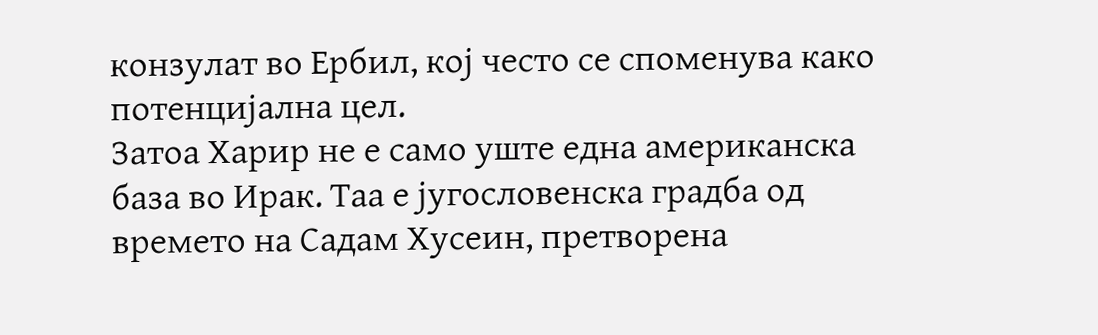конзулат во Ербил, кој често се споменува како потенцијална цел.
Затоа Харир не е само уште една американска база во Ирак. Таа е југословенска градба од времето на Садам Хусеин, претворена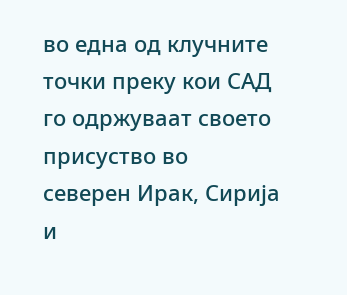во една од клучните точки преку кои САД го одржуваат своето присуство во северен Ирак, Сирија и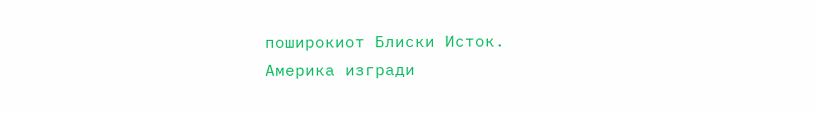поширокиот Блиски Исток.
Америка изгради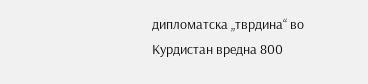дипломатска „тврдина“ во Курдистан вредна 800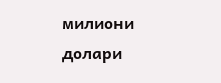милиони долари